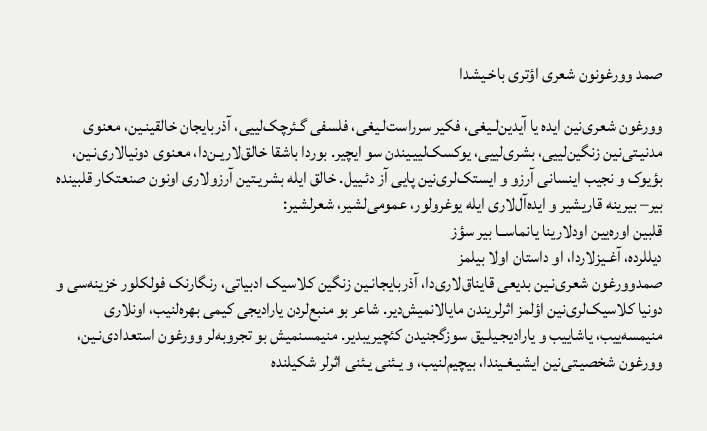صمد وورغونون شعری اؤتری باخـیشدا

وورغون شعری‌نین ایده‌ یا آیدین‌لـیغی، فکیر سرراست‌لـیغی، فلسفی گـئرچک‌لییی، آذربایجان خالقینـین، معنوی مدنیـتی‌نین زنگین‌لییی، بشری‌لییی، یوکسک‌لییـیندن سو ایچیر. بوردا باشقا خالق‌لاریـن‌دا، معنوی دونیالاری‌نـین، بؤیوک و نجیب اینسانی آرزو و ایستک‌لری‌نین پایی آز دئـییل. خالق ایله بشریـتین آرزولاری اونون صنعتکار قلبینده بیر– بیرینه قاریشیر و ایده‌آل‌لاری ایله یوغرولور، عمومی‌لشیر، شعر‌لشیر:
قلبین اور‌ه‌یین اودلارینا یانماســا بیر سؤز
دیللرده، آغـیزلاردا، او داستان اولا بیلمز
صمدوورغون شعری‌نـین بدیعی قایناق‌لاری‌دا، آذربایجانـین زنگین کلاسیک‌ ادبیاتی، رنگارنک فولکلور خزینه‌سی و دونیا کلاسیک‌لری‌نین اؤلمز اثرلریندن مایالانمیش‌دیر. شاعر بو منبع‌لردن یارادیجی کیمی بهره‌لنیب، اونلاری منیمسه‌ییب، یاشاییب و یارادیجـیلـیق سوزگجنیدن کئچیریبدیر. منیمسنمیش‌ بو تجروبه‌لر وورغون استعدادی‌نـین، وورغون شخصیـتی‌نین ایشیـغـیندا، بیچیم‌لنیب، و یـئنی یـئنی اثرلر شکیلنده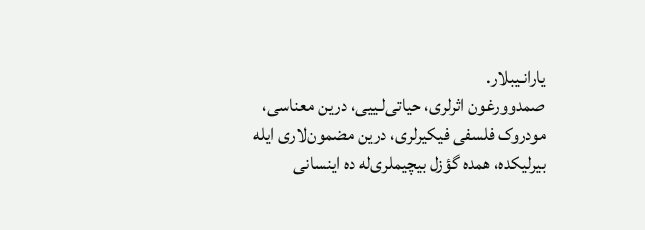یارانـیبلار.
صمدوورغون اثرلری، حیاتی‌لـییی، درین معناسی، مودروک فلسفی فیکیرلری، درین مضمون‌لاری ایله بیرلیکده، همده گؤزل بیچیملری‌له‌ ده اینسانی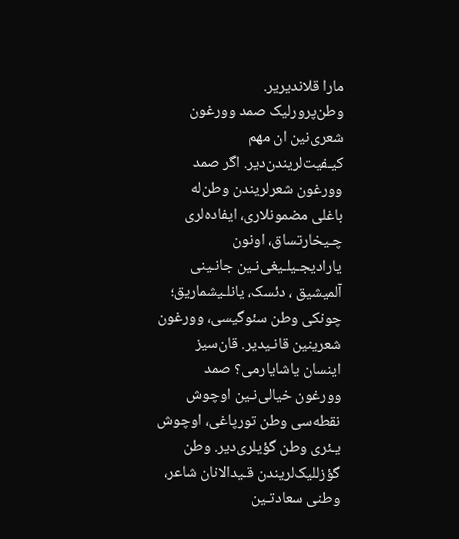مارا قلاندیریر.
وطن‌پرورلیک صمد وورغون شعری‌نین ان مهم کیـفیت‌لریندن‌دیر. اگر صمد وورغون شعرلریندن وطن‌له باغلی مضمونلاری، ایفاده‌لری چـیخارتساق، اونون یارادیجـیلـیغی‌نـین جانـینی آلمیشیق ، دئسک، یانلـیشماریق؛ چونکی وطن سئوگیسی، وورغون شعرینین قانـیدیر. قان‌سیز اینسان یاشایارمی؟ صمد وورغون خیالی‌نـین اوچوش نقطه‌سی وطن تورپاغی، اوچوش یـئری وطن گؤیلری‌دیر. وطن گؤزللیک‌لریندن قـیدالانان شاعر، وطنی سعادتـین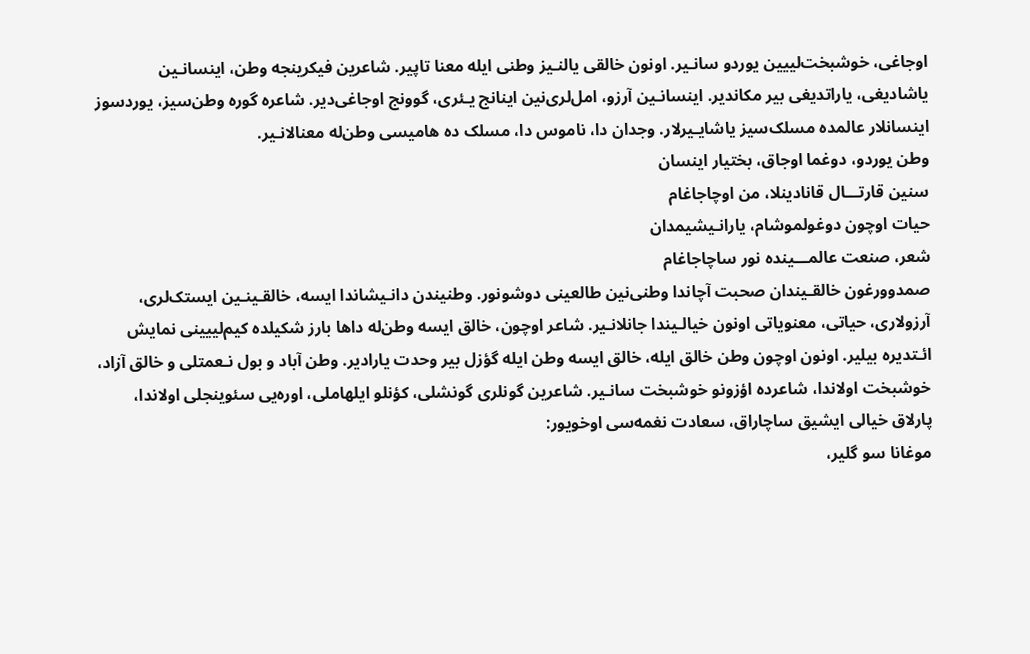اوجاغی، خوشبخت‌لییین یوردو سانـیر. اونون خالقی یالنـیز وطنی‌ ایله معنا تاپیر. شاعرین فیکرینجه وطن، اینسانـین یاشادیغی، یاراتدیغی بیر مکاندیر. اینسانـین آرزو، امل‌لری‌نین اینانج یـئری، گوونج اوجاغی‌دیر. شاعره گوره وطن‌سیز، یوردسوز اینسانلار عالمده مسلک‌سیز یاشایـیرلار. وجدان دا، ناموس دا، مسلک ده هامیسی وطن‌له معنالانـیر.
وطن یوردو، دوغما اوجاق، بختیار اینسان
سنین قارتـــال قانادینلا، من اوچاجاغام
حیات اوچون دوغولموشام، یارانـیشیمدان
شعر، صنعت عالمـــینده نور ساچاجاغام
صمدوورغون خالقـیندان صحبت آچاندا وطنی‌نین طالعینی دوشونور. وطنیندن دانـیشاندا ایسه، خالقـینـین ایستک‌لری، آرزولاری، حیاتی، معنویاتی اونون خیالـیندا جانلانـیر. شاعر اوچون، خالق ایسه وطن‌له داها بارز شکیلده کیم‌لییینی نمایش ائـتدیره‌ بیلیر. اونون اوچون وطن خالق‌ ایله، خالق ایسه وطن‌ ایله گؤزل بیر وحدت یارادیر. وطن آباد و بول نـعمتلی و خالق آزاد، خوشبخت اولاندا، شاعرده اؤزونو خوشبخت سانـیر. شاعرین گونلری گونشلی، کؤنلو ایلهاملی، اور‌ه‌یی سئوینجلی اولاندا، پارلاق خیالی ایشیق ساچاراق، سعادت نغمه‌سی اوخویور:
موغانا سو گلیر،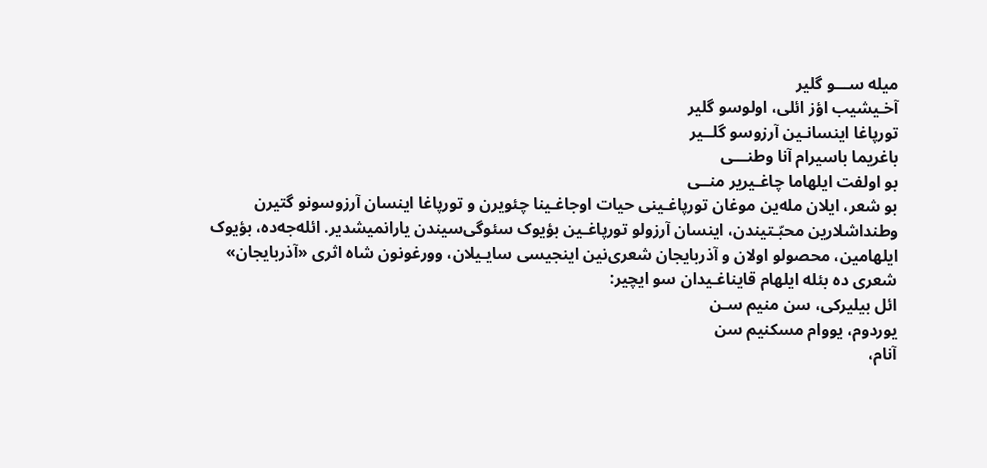میله ســـو گلیر
آخـیشیب اؤز ائلی، اولوسو گلیر
تورپاغا اینسانـین آرزوسو گلــیر
باغریما باسیرام آنا وطنـــی
بو اولفت ایلهاما چاغـیریر منــی
بو شعر،‌ ایلان مله‌ین موغان تورپاغـینی حیات اوجاغـینا چئویرن و تورپاغا اینسان آرزوسونو گتیرن وطنداشلارین محبّـتیندن، اینسان آرزولو تورپاغـین بؤیوک سئوگی‌سیندن یارانمیشدیر. ائله‌جه‌ده، بؤیوک ایلهامین، محصولو اولان و آذربایجان شعری‌نین اینجیسی سایـیلان، وورغونون شاه اثری «آذربایجان» شعری ده بئله ایلهام قایناغـیدان سو ایچیر:
ائل بیلیرکی، سن منیم سـن
یوردوم، یووام مسکنیم سن
آنام،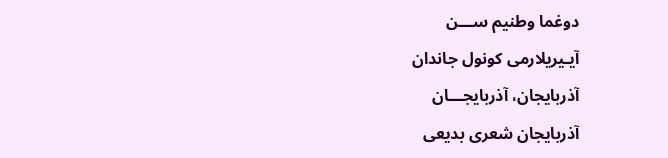دوغما وطنیم ســـن
آیـیریلارمی کونول جاندان
آذربایجان، آذربایجـــان
آذربایجان شعری بدیعی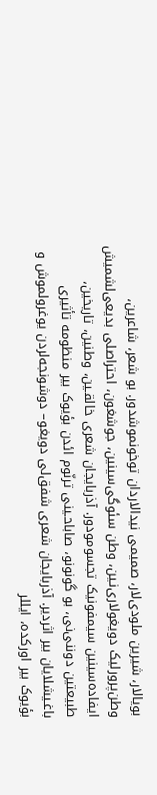بویالار، شیرین ملودی‌لار، صمیمی نیدالاردان توخونموشدور. بو شعر،‌ شاعرین، وطن‌پرورلیک دویغولاری‌‌نـین، وطن سئوگی‌سینین، جوشغون، احتراصلی بدیعی‌لشمیش ایفاده‌سینین سیمفونیک تجسومودور. آذربایجان شعری خالقـین، وطنین، تاریخین، طبیعتین دوننی‌نی، بو گونونو، صاباحـینی ترنّوم ائدن بؤیوک بیر منظومه تأثیری باغـیشلایان بیر اثردیر. آذربایجان شعری شفق‌لی دویغو– دوشونجه‌لردن یوغرولموش و بؤیوک بیر اور‌کده، ایللر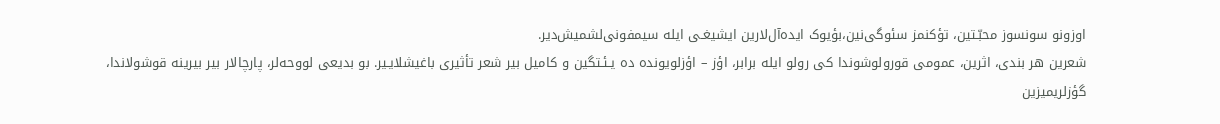اوزونو سونسوز محبّـتین، تؤکنمز سئوگی‌نین،بؤیوک ‌ایده‌آل‌لارین ایشیغـی ایله سیمفونی‌لشمیش‌دیر.
شعرین هر بندی، اثرین، عمومی قورولوشوندا کی رولو ایله برابر، اؤز – اؤزلویونده ده یـئـتگین و کامیل بیر شعر تأثیری باغیشلایـیر. بو بدیعی لووحه‌لر، پارچالار بیر بیرینه قوشولاندا، گؤزلریمیزین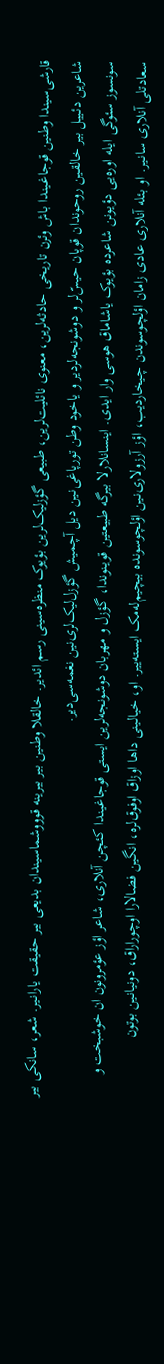قارشی‌سیندا وطنین قوجاغـیندا باش وئرن تاریخی حادثه‌لرین، معنوی نائلیت‌لرین، طبیعی گؤزلیک‌لرین بؤیوک منظره‌سینی رسم ائدیر. خالقلا وطنین بیر بیرینه قوووشماسیندان بدیعی بیر حقیقت یارانـیر. شعر، سانکی بیر شاعرین دئـییل بیر خالقـین روحوندان قوپان حیسّ‌لر و دوشونجه‌لردیر و یاخود وطن تورپاغی‌نـین دیل آچمیش گؤزل‌لیک‌لری‌نین نغمه‌سی‌دیر.
سونسوز سئوگی ایله اور‌ه‌یی دؤیونن شاعرده بؤیوک یاشاماق هوسی وار ایدی. اینسانلارلا بیرگه طبیعتین قویـنوندا، گؤزل و مهربان دوشونجه‌لرین ایستی قوجاغـیندا کـئچن آنلاری، شاعر اؤز عؤمرونون ان خوشبخت و سعادتلی آنلاری سانـیر. او بئله آنلاری عادی زامان اؤلچوسوندن چـیخاردیب، اؤز آرزولاری‌نـین اؤلچوسونده بیچیم‌له‌مک ایسته‌ییر. او، خیالـینی داها اوزاق اوفوق‌لره، انگین فضالارا اوچوراراق، دونیانـین بوتون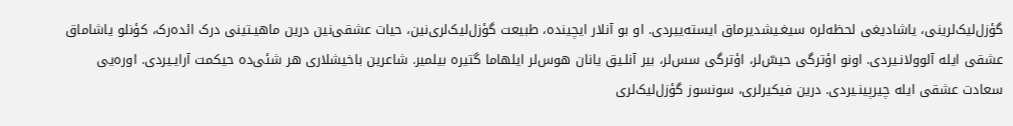گؤزل‌لیک‌لرینی، یاشادیغی لحظه‌لره سیغـیشدیرماق ایسته‌ییردی. او بو آنلار ایچینده، طبیعت گؤزل‌لیک‌لری‌نین، حیات عشقی‌نین درین ماهیـتینی درک ائده‌رک، کؤنلو یاشاماق عشقی ایله آلوولانـیردی. اونو اؤترگی حیسّ‌لر، اؤترگی سس‌لر، بیر آنلـیق یانان هوس‌لر ایلهاما گتیره بیلمیر. شاعرین باخیشلاری هر شئی‌ده حیکمت آرایـیردی. اوره‌یی سعادت عشقی ایله چیرپینـیردی. درین فیکیرلری، سونسوز گؤزل‌لیک‌لری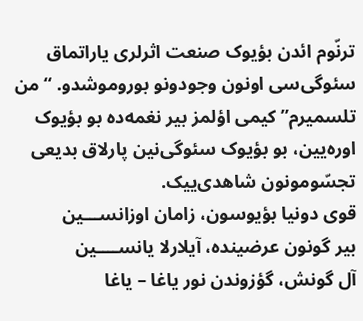ترنّوم ائدن بؤیوک صنعت اثرلری یاراتماق سئوگی‌‌سی اونون وجودونو بوروموشدو. “من تلسمیرم” کیمی اؤلمز بیر نغمه‌ده بو بؤیوک اوره‌یین، بو بؤیوک سئوگی‌نین پارلاق بدیعی تجسّومونون شاهدی‌ییک.
قوی دونیا بؤیوسون، زامان اوزانســـین
بیر گونون عرضینده، آیلارلا یانســــین
آل گونش، گؤزوندن نور یاغا – یاغا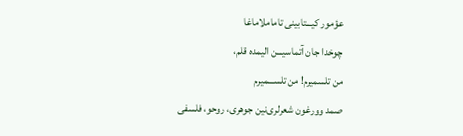عؤمور کیـــتابینی تاماملاماغا
چوخدا جان آتماسیـــن الیمده قلم،
من تلسمیرم! من تلســـمیرم
صمد وورغون شعرلری‌نین جوهری، روحو، فلسفی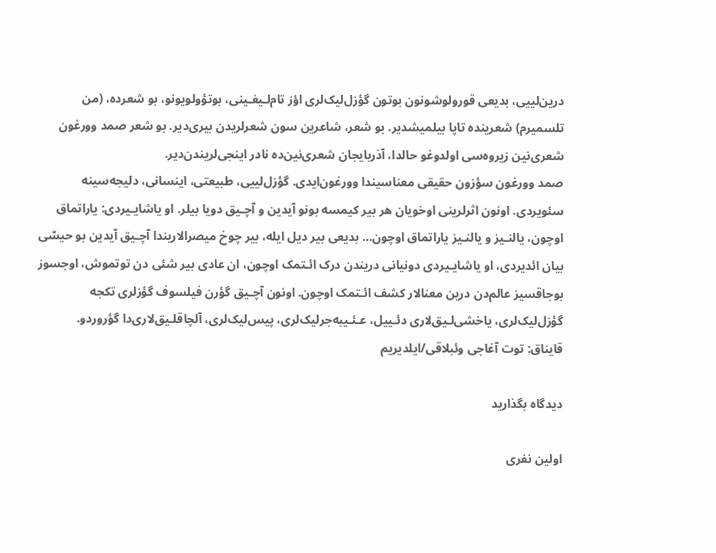درین‌لییی، بدیعی قورولوشونون بوتون گؤزل‌لیک‌لری اؤز تام‌لـیغـینی، بوتؤولویونو، بو شعرده، (من تلسمیرم) شعرینده تاپا بیلمیشدیر. بو شعر، شاعرین سون شعرلریدن بیری‌دیر. بو شعر صمد وورغون شعری‌نین زیروه‌سی اولدوغو حالدا، آذربایجان شعری‌نین‌ده نادر اینجی‌لریندن‌دیر.
صمد وورغون سؤزون حقیقی معناسیندا وورغون‌ایدی. گؤزل‌لییی، طبیعتی، اینسانی، دلیجه‌سینه سئویردی. اونون اثرلرینی اوخویان هر بیر کیمسه بونو آیدین و آچـیق دویا بیلر. او یاشایـیردی: یاراتماق اوچون، یالنـیز و یالنـیز یاراتماق اوچون… بدیعی بیر دیل ایله، بیر چوخ میصرالاریندا آچـیق آیدین بو حیسّی بیان ائدیردی، او یاشایـیردی دونیانی دریندن درک ائـتمک اوچون، ان عادی بیر شئی دن توتموش، اوجسوز بوجاقسیز عالم‌دن درین معنالار کشف ائـتمک اوچون. اونون آچـیق گؤرن فیلسوف گؤزلری تکجه گؤزل‌لیک‌لری، یاخشی‌لـیق‌لاری دئـییل، عـئـیبه‌جرلیک‌لری، پیس‌لیک‌لری، آلچاقلـیق‌لاری‌دا گؤروردو.
قایناق: توت آغاجی وئبلاقی/ایلدیریم

دیدگاه بگذارید

اولین نفری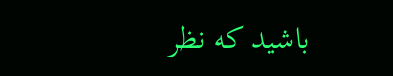باشید که نظر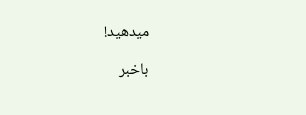میدهید!

باخبر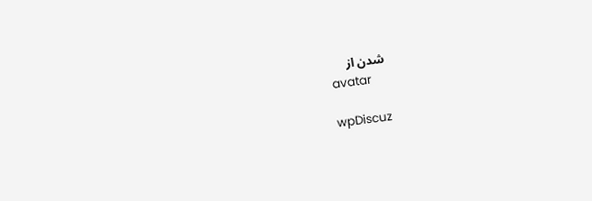شدن از
avatar

wpDiscuz